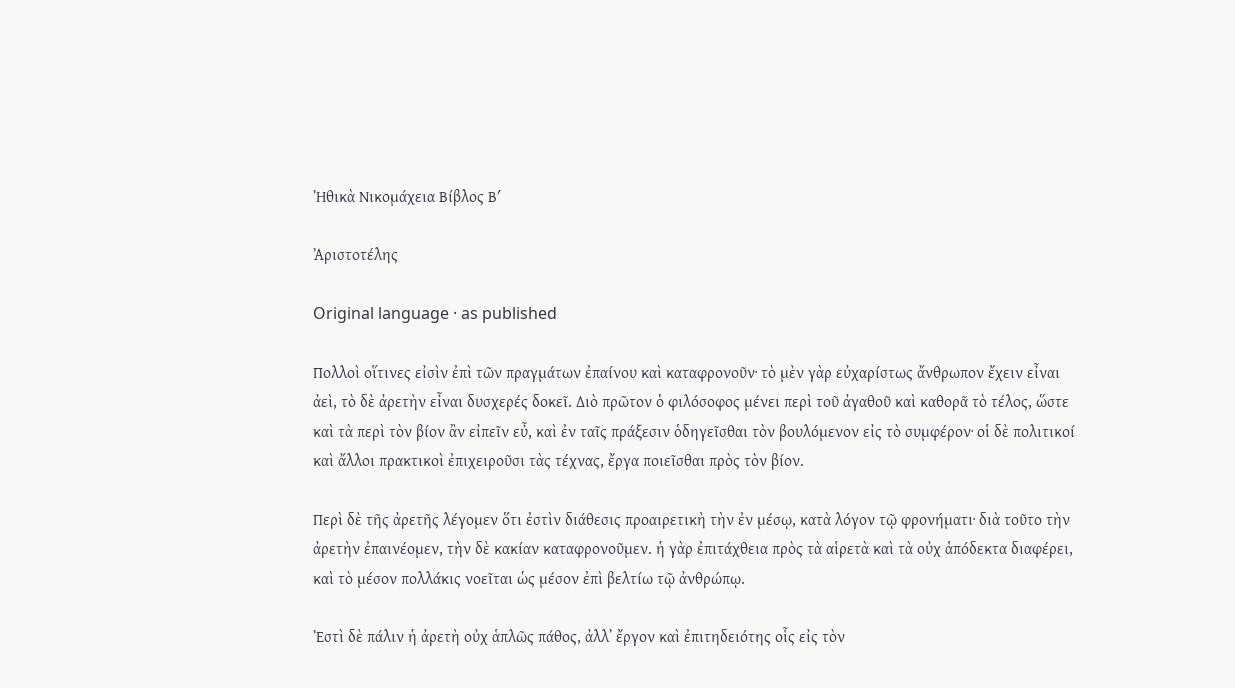Ἠθικὰ Νικομάχεια Βίβλος Βʹ

Ἀριστοτέλης

Original language · as published

Πολλοὶ οἵτινες εἰσὶν ἐπὶ τῶν πραγμάτων ἐπαίνου καὶ καταφρονοῦν· τὸ μὲν γὰρ εὐχαρίστως ἄνθρωπον ἔχειν εἶναι ἀεὶ, τὸ δὲ ἀρετὴν εἶναι δυσχερές δοκεῖ. Διὸ πρῶτον ὁ φιλόσοφος μένει περὶ τοῦ ἀγαθοῦ καὶ καθορᾶ τὸ τέλος, ὥστε καὶ τὰ περὶ τὸν βίον ἂν εἰπεῖν εὖ, καὶ ἐν ταῖς πράξεσιν ὁδηγεῖσθαι τὸν βουλόμενον εἰς τὸ συμφέρον· οἱ δὲ πολιτικοί καὶ ἄλλοι πρακτικοὶ ἐπιχειροῦσι τὰς τέχνας, ἔργα ποιεῖσθαι πρὸς τὸν βίον.

Περὶ δὲ τῆς ἀρετῆς λέγομεν ὅτι ἐστὶν διάθεσις προαιρετικὴ τὴν ἐν μέσῳ, κατὰ λόγον τῷ φρονήματι· διὰ τοῦτο τὴν ἀρετὴν ἐπαινέομεν, τὴν δὲ κακίαν καταφρονοῦμεν. ἡ γὰρ ἐπιτάχθεια πρὸς τὰ αἱρετὰ καὶ τὰ οὐχ ἁπόδεκτα διαφέρει, καὶ τὸ μέσον πολλάκις νοεῖται ὡς μέσον ἐπὶ βελτίω τῷ ἀνθρώπῳ.

Ἐστὶ δὲ πάλιν ἡ ἀρετὴ οὐχ ἁπλῶς πάθος, ἀλλ᾽ ἔργον καὶ ἐπιτηδειότης οἷς εἰς τὸν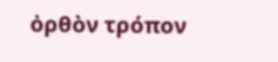ὀρθὸν τρόπον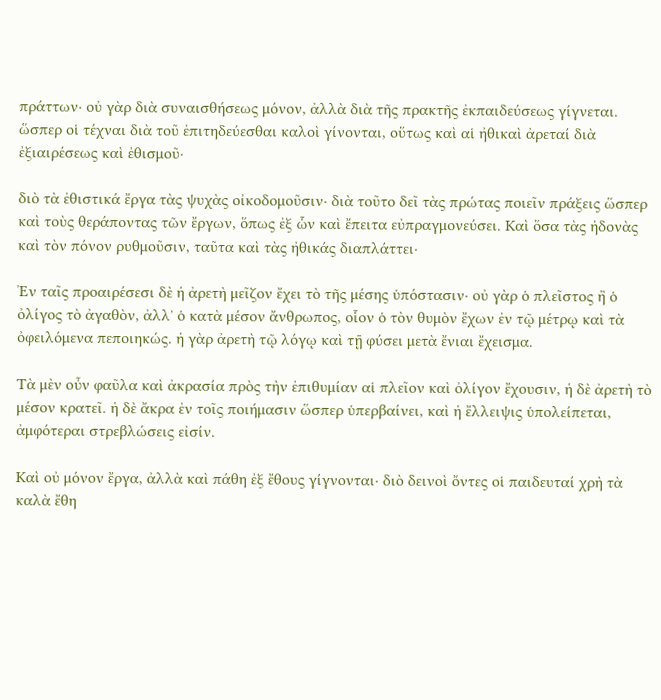πράττων· οὐ γὰρ διὰ συναισθήσεως μόνον, ἀλλὰ διὰ τῆς πρακτῆς ἐκπαιδεύσεως γίγνεται. ὥσπερ οἱ τέχναι διὰ τοῦ ἐπιτηδεύεσθαι καλοὶ γίνονται, οὕτως καὶ αἱ ἠθικαὶ ἀρεταί διὰ ἐξιαιρέσεως καὶ ἐθισμοῦ·

διὸ τὰ ἐθιστικά ἔργα τὰς ψυχὰς οἰκοδομοῦσιν· διὰ τοῦτο δεῖ τὰς πρώτας ποιεῖν πράξεις ὥσπερ καὶ τοὺς θεράποντας τῶν ἔργων, ὅπως ἐξ ὧν καὶ ἔπειτα εὐπραγμονεύσει. Καὶ ὅσα τὰς ἡδονὰς καὶ τὸν πόνον ρυθμοῦσιν, ταῦτα καὶ τὰς ἠθικάς διαπλάττει·

Ἐν ταῖς προαιρέσεσι δὲ ἡ ἀρετὴ μεῖζον ἔχει τὸ τῆς μέσης ὑπόστασιν· οὐ γὰρ ὁ πλεῖστος ἢ ὁ ὀλίγος τὸ ἀγαθὸν, ἀλλ᾽ ὁ κατὰ μέσον ἄνθρωπος, οἷον ὁ τὸν θυμὸν ἔχων ἐν τῷ μέτρῳ καὶ τὰ ὀφειλόμενα πεποιηκώς. ἡ γὰρ ἀρετὴ τῷ λόγῳ καὶ τῇ φύσει μετὰ ἔνιαι ἔχεισμα.

Τὰ μὲν οὖν φαῦλα καὶ ἀκρασία πρὸς τὴν ἐπιθυμίαν αἱ πλεῖον καὶ ὀλίγον ἔχουσιν, ἡ δὲ ἀρετὴ τὸ μέσον κρατεῖ. ἡ δὲ ἄκρα ἐν τοῖς ποιήμασιν ὥσπερ ὑπερβαίνει, καὶ ἡ ἔλλειψις ὑπολείπεται, ἀμφότεραι στρεβλώσεις εἰσίν.

Καὶ οὐ μόνον ἔργα, ἀλλὰ καὶ πάθη ἐξ ἔθους γίγνονται· διὸ δεινοὶ ὄντες οἱ παιδευταί χρὴ τὰ καλὰ ἔθη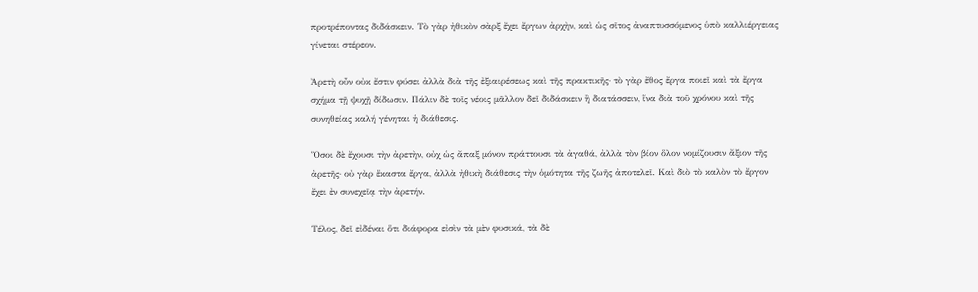προτρέποντας διδάσκειν. Τὸ γὰρ ἠθικὸν σὰρξ ἔχει ἔργων ἀρχὴν, καὶ ὡς σῖτος ἀναπτυσσόμενος ὑπὸ καλλιέργειας γίνεται στέρεον.

Ἀρετὴ οὖν οὐκ ἔστιν φύσει ἀλλὰ διὰ τῆς ἐξιαιρέσεως καὶ τῆς πρακτικῆς· τὸ γὰρ ἔθος ἔργα ποιεῖ καὶ τὰ ἔργα σχήμα τῇ ψυχῇ δίδωσιν. Πάλιν δὲ τοῖς νέοις μᾶλλον δεῖ διδάσκειν ἢ διατάσσειν, ἵνα διὰ τοῦ χρόνου καὶ τῆς συνηθείας καλή γένηται ἡ διάθεσις.

Ὅσοι δὲ ἔχουσι τὴν ἀρετὴν, οὐχ ὡς ἄπαξ μόνον πράττουσι τὰ ἀγαθά, ἀλλὰ τὸν βίον ὅλον νομίζουσιν ἄξιον τῆς ἀρετῆς· οὐ γὰρ ἕκαστα ἔργα, ἀλλὰ ἠθικὴ διάθεσις τὴν ὁμότητα τῆς ζωῆς ἀποτελεῖ. Καὶ διὸ τὸ καλὸν τὸ ἔργον ἔχει ἐν συνεχεῖᾳ τὴν ἀρετήν.

Τέλος, δεῖ εἰδέναι ὅτι διάφορα εἰσὶν τὰ μὲν φυσικά, τὰ δὲ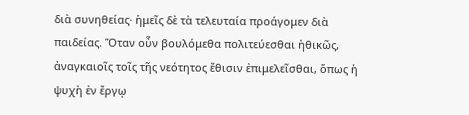διὰ συνηθείας· ἡμεῖς δὲ τὰ τελευταία προάγομεν διὰ παιδείας. Ὅταν οὖν βουλόμεθα πολιτεύεσθαι ἠθικῶς, ἀναγκαιοῖς τοῖς τῆς νεότητος ἔθισιν ἐπιμελεῖσθαι, ὅπως ἡ ψυχὴ ἐν ἔργῳ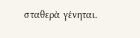σταθερὰ γένηται.